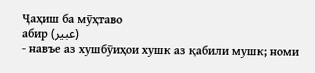Ҷаҳиш ба мӯҳтаво
абир (عبير)
- навъе аз хушбӯиҳои хушк аз қабили мушк; номи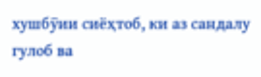хушбӯии сиёҳтоб, ки аз сандалу гулоб ва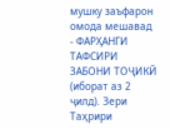мушку заъфарон омода мешавад
- ФАРҲАНГИ ТАФСИРИ ЗАБОНИ ТОҶИКӢ (иборат аз 2 ҷилд). Зери Таҳрири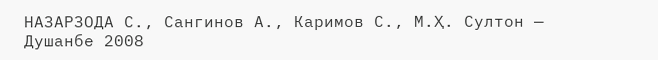НАЗАРЗОДА С., Сангинов А., Каримов С., М.Ҳ. Султон — Душанбе 2008